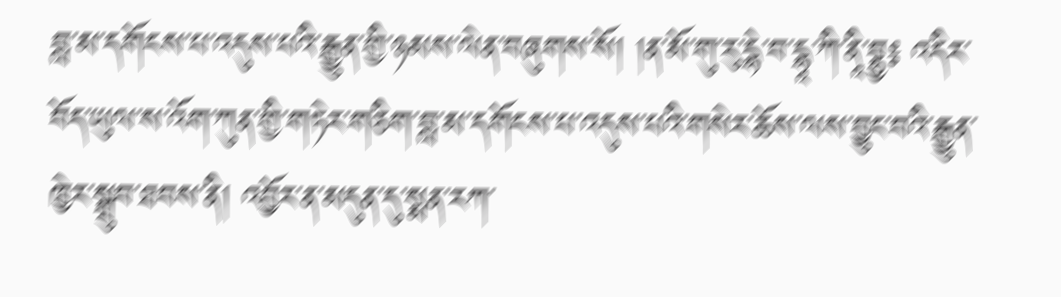བླ་མ་དགོངས་པ་འདུས་པའི་རྒྱུན་གྱི་ཉམས་ལེན་བཞུགས་སོ། །ན་མོ་གུ་རུ་དྷེ་བ་དྷཱ་ཀི་ནཱི་བྷྱ༔ འདིར་བོད་ཡུལ་ས་འོག་ཀུན་གྱི་གཏེར་གཅིག་བླ་མ་དགོངས་པ་འདུས་པའི་གསེར་ཆོས་ལས་བྱུང་བའི་རྒྱུན་ཁྱེར་སྒྲུབ་ཐབས་ནི། འབྱོར་ན་མདུན་དུ་སྨན་རཀ་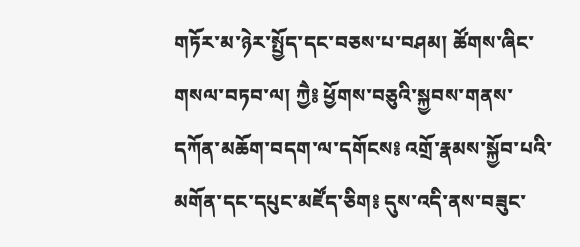གཏོར་མ་ཉེར་སྤྱོད་དང་བཅས་པ་བཤམ། ཚོགས་ཞིང་གསལ་བཏབ་ལ། ཀྱཻ༔ ཕྱོགས་བཅུའི་སྐྱབས་གནས་དཀོན་མཆོག་བདག་ལ་དགོངས༔ འགྲོ་རྣམས་སྐྱོབ་པའི་མགོན་དང་དཔུང་མཛོད་ཅིག༔ དུས་འདི་ནས་བཟུང་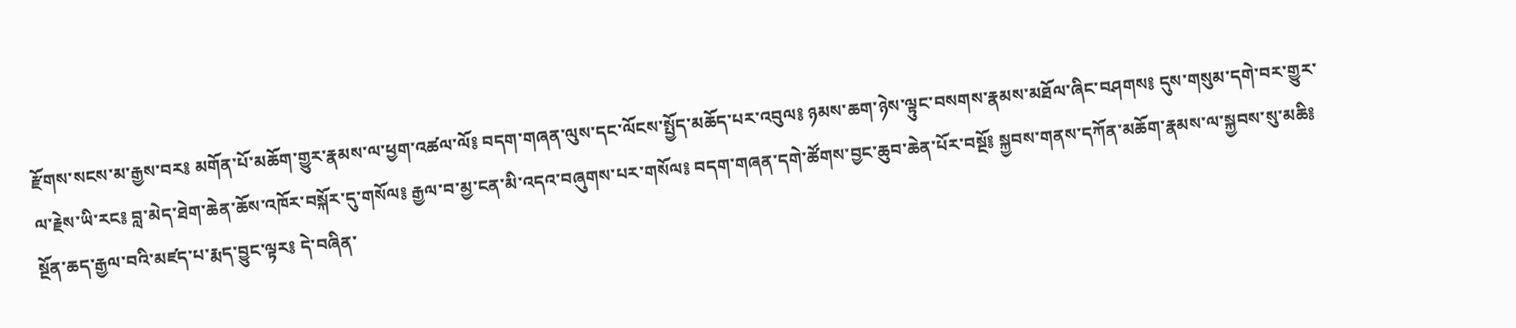རྫོགས་སངས་མ་རྒྱས་བར༔ མགོན་པོ་མཆོག་གྱུར་རྣམས་ལ་ཕྱག་འཚལ་ལོ༔ བདག་གཞན་ལུས་དང་ལོངས་སྤྱོད་མཆོད་པར་འབུལ༔ ཉམས་ཆག་ཉེས་ལྟུང་བསགས་རྣམས་མཐོལ་ཞིང་བཤགས༔ དུས་གསུམ་དགེ་བར་གྱུར་ལ་རྗེས་ཡི་རང༔ བླ་མེད་ཐེག་ཆེན་ཆོས་འཁོར་བསྐོར་དུ་གསོལ༔ རྒྱལ་བ་མྱ་ངན་མི་འདའ་བཞུགས་པར་གསོལ༔ བདག་གཞན་དགེ་ཚོགས་བྱང་ཆུབ་ཆེན་པོར་བསྔོ༔ སྐྱབས་གནས་དཀོན་མཆོག་རྣམས་ལ་སྐྱབས་སུ་མཆི༔ སྔོན་ཆད་རྒྱལ་བའི་མཛད་པ་རྨད་བྱུང་ལྟར༔ དེ་བཞིན་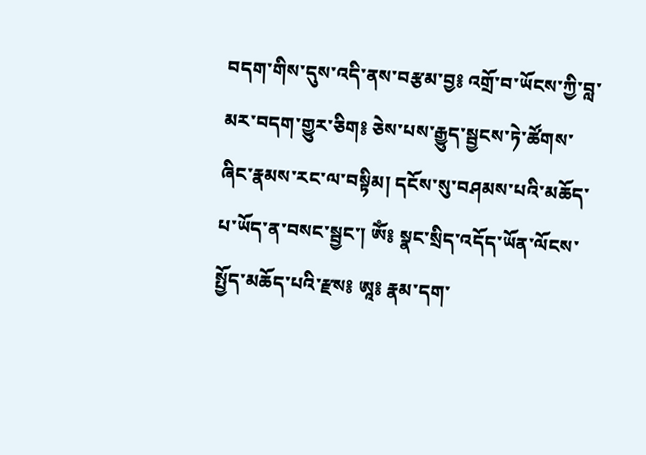བདག་གིས་དུས་འདི་ནས་བརྩམ་བྱ༔ འགྲོ་བ་ཡོངས་ཀྱི་བླ་མར་བདག་གྱུར་ཅིག༔ ཅེས་པས་རྒྱུད་སྦྱངས་ཏེ་ཚོགས་ཞིང་རྣམས་རང་ལ་བསྟིམ། དངོས་སུ་བཤམས་པའི་མཆོད་པ་ཡོད་ན་བསང་སྦྱང་། ཨོཾ༔ སྣང་སྲིད་འདོད་ཡོན་ལོངས་སྤྱོད་མཆོད་པའི་རྫས༔ ཨཱ༔ རྣམ་དག་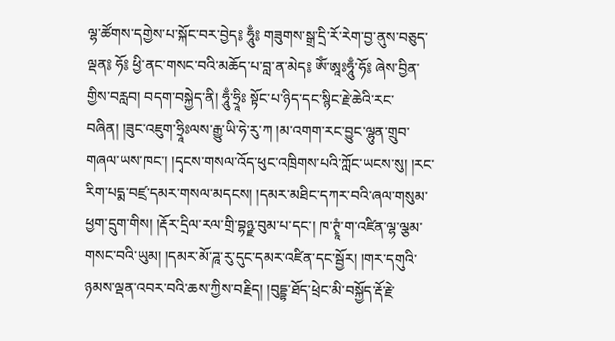ལྷ་ཚོགས་དགྱེས་པ་སྐོང་བར་བྱེད༔ ཧཱུྃ༔ གཟུགས་སྒྲ་དྲི་རོ་རེག་བྱ་ནུས་བཅུད་ལྡན༔ ཧོ༔ ཕྱི་ནང་གསང་བའི་མཆོད་པ་བླ་ན་མེད༔ ཨོཾ་ཨཱཿཧཱུྃ་ཧོ༔ ཞེས་བྱིན་གྱིས་བརླབ། བདག་བསྐྱེད་ནི། ཧཱུྃ་ཧྲཱིཿ སྟོང་པ་ཉིད་དང་སྙིང་རྗེ་ཆེའི་རང་བཞིན། །ཟུང་འཇུག་ཧྲཱིཿལས་རྒྱུ་ཡི་ཧེ་རུ་ཀ །མ་འགག་རང་བྱུང་ལྷུན་གྲུབ་གཞལ་ཡས་ཁང་། །དྭངས་གསལ་འོད་ཕུང་འཁྲིགས་པའི་ཀློང་ཡངས་སུ། །རང་རིག་པདྨ་བཛྲ་དམར་གསལ་མདངས། །དམར་མཐིང་དཀར་བའི་ཞལ་གསུམ་ཕྱག་དྲུག་གིས། །རྡོར་དྲིལ་རལ་གྲི་བྷཉྫ་བུམ་པ་དང་། ཁ་ཊྭཱཾ་ག་འཛིན་ལྷ་ལྕམ་གསང་བའི་ཡུམ། །དམར་མོ་ཌཱ་རུ་དུང་དམར་འཛིན་དང་སྦྱོར། །གར་དགུའི་ཉམས་ལྡན་འབར་བའི་ཆས་ཀྱིས་བརྗིད། །བུདྡྷ་ཐོད་ཕྲེང་མི་བསྐྱོད་རྡོ་རྗེ་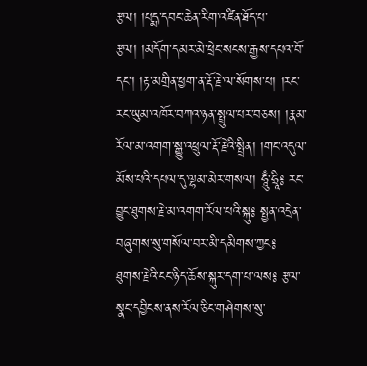རྩལ། །པདྨ་དབང་ཆེན་རིག་འཛིན་ཐོད་པ་རྩལ། །མདོག་དམར་མེ་ཕྲེང་སངས་རྒྱས་དཔའ་བོ་དང་། །རྟ་མགྲིན་ཕྱག་ན་རྡོ་རྗེ་ལ་སོགས་པ། །རང་རང་ཡུམ་འཁོར་བཀའ་ཉན་སྤྲུལ་པར་བཅས། །རྣམ་རོལ་མ་འགག་སྒྱུ་འཕྲུལ་རྡོ་རྗེའི་སྤྲིན། །གང་འདུལ་མོས་པའི་དཔལ་དུ་ལྷམ་མེར་གསལ། ཧཱུྃ་ཧྲཱི༔ རང་བྱུང་ཐུགས་རྗེ་མ་འགག་རོལ་པའི་སྐུ༔ སྤྱན་འདྲེན་བཞུགས་སུ་གསོལ་བར་མི་དམིགས་ཀྱང༔ ཐུགས་རྗེའི་ངང་ཉིད་ཆོས་སྐུར་དག་པ་ལས༔ རྩལ་སྣང་དབྱིངས་ནས་རོལ་ཅིང་གཤེགས་སུ་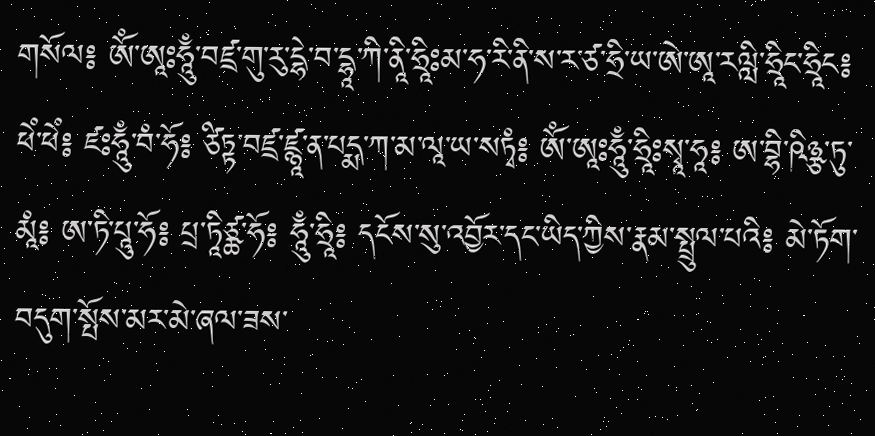གསོལ༔ ཨོཾ་ཨཱཿཧཱུྃ་བཛྲ་གུ་རུ་དྷེ་བ་དྷཱ་ཀི་ནཱི་ཧྲཱིཿམ་ཧ་རི་ནི་ས་ར་ཙ་ཧྲི་ཡ་ཨེ་ཨཱ་རལླི་ཧྲཱིང་ཧྲཱིང༔ ཕེཾ་ཕེཾ༔ ཛཿཧཱུྃ་བཾ་ཧོ༔ ཙིཏྟ་བཛྲ་ཛྙཱ་ན་པདྨ་ཀ་མ་ལཱ་ཡ་སཏྭཾ༔ ཨོཾ་ཨཱཿཧཱུྃ་ཧྲཱིཿསྭཱ་ཧཱ༔ ཨ་བྷི་ཥིཉྩ་ཏུ་མཱཾ༔ ཨ་ཏི་པཱུ་ཧོ༔ པྲ་ཏཱིཙྪ་ཧོ༔ ཧཱུྃ་ཧྲཱི༔ དངོས་སུ་འབྱོར་དང་ཡིད་ཀྱིས་རྣམ་སྤྲུལ་པའི༔ མེ་ཏོག་བདུག་སྤོས་མར་མེ་ཞལ་ཟས་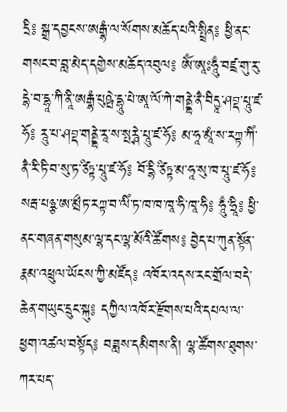དྲི༔ སྒྲ་དབྱངས་ཨརྒྷཾ་ལ་སོགས་མཆོད་པའི་སྤྲིན༔ ཕྱི་ནང་གསང་བ་བླ་མེད་དགྱེས་མཆོད་འབུལ༔ ཨོཾ་ཨཱཿཧཱུྃ་བཛྲ་གུ་རུ་དྷེ་བ་དྷཱ་ཀི་ནཱི་ཨརྒྷཾ་པུཥྤེ་དྷཱུ་པེ་ཨཱ་ལོ་ཀེ་གནྡྷེ་ནཻ་བིདྱཱ་ཤབྡ་པཱུ་ཛ་ཧོ༔ རཱུ་པ་ཤབྡ་གནྡྷེ་རཱ་ས་སྤརྴེ་པཱུ་ཛ་ཧོ༔ མ་ཧཱ་མཱཾ་ས་རཀྟ་ཀིཾ་ནཻ་རི་ཏི་བ་སུ་ཏ་ཙིཏྟ་པཱུ་ཛ་ཧོ༔ བོ་དྷི་ཙིཏྟ་མ་ཧཱ་སུ་ཁ་པཱུ་ཛ་ཧོ༔ སརྦ་པཉྩ་ཨ་མྲྀཏ་རཀྟ་བ་ལིཾ་ཏ་ཁ་ཁ་ཁཱ་ཧི་ཁཱ་ཧི༔ ཧཱུྃ་ཧྲཱི༔ ཕྱི་ནང་གཞན་གསུམ་ལྷ་དང་ལྷ་མོའི་ཚོགས༔ བྱེད་པ་ཀུན་སྟོན་རྣམ་འཕྲུལ་ཡོངས་ཀྱི་མཛོད༔ འཁོར་འདས་རང་གྲོལ་བདེ་ཆེན་གཡུང་དྲུང་སྐུ༔ དཀྱིལ་འཁོར་རྫོགས་པའི་དཔལ་ལ་ཕྱག་འཚལ་བསྟོད༔ བཟླས་དམིགས་ནི། ལྷ་ཚོགས་ཐུགས་ཀར་པད་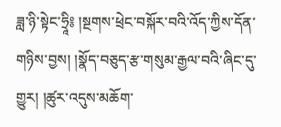ཟླ་ཉི་སྟེང་ཧྲཱི༔ །སྔགས་ཕྲེང་བསྐོར་བའི་འོད་ཀྱིས་དོན་གཉིས་བྱས། །སྣོད་བཅུད་རྩ་གསུམ་རྒྱལ་བའི་ཞིང་དུ་གྱུར། །ཚུར་འདུས་མཆོག་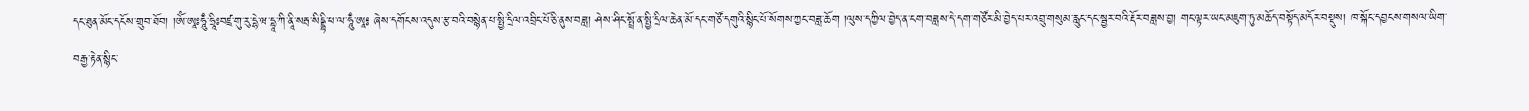དང་ཐུན་མོང་དངོས་གྲུབ་ཐོབ། །ཨོཾ་ཨཱཿཧཱུྃ་ཧྲཱིཿབཛྲ་གུ་རུ་དྷེ་ཝ་དྷཱ་ཀི་ནཱི་སརྦ་སིདྡྷི་ཕ་ལ་ཧཱུྃ་ཨཱ༔ ཞེས་དགོངས་འདུས་རྩ་བའི་བསྙེན་པ་སྤྱི་དྲིལ་འབྲིང་པོ་ཅི་ནུས་བཟླ། ཤེས་ཤིང་སྤྲོ་ན་སྤྱི་དྲིལ་ཆེན་མོ་དང་གཙོ་དགུའི་སྙིང་པོ་སོགས་ཀྱང་བཟླ་ཆོག །ལུས་དཀྱིལ་བྱེད་ན་ངག་བཟླས་དེ་དག་གཙོར་མི་བྱེད་པར་འབྲུ་གསུམ་རླུང་དང་སྦྱར་བའི་རྡོར་བཟླས་བྱ། གང་ལྟར་ཡང་མཇུག་ཏུ་མཆོད་བསྟོད་མདོར་བསྡུས། ཁ་སྐོང་དབྱངས་གསལ་ཡིག་བརྒྱ་རྟེན་སྙིང་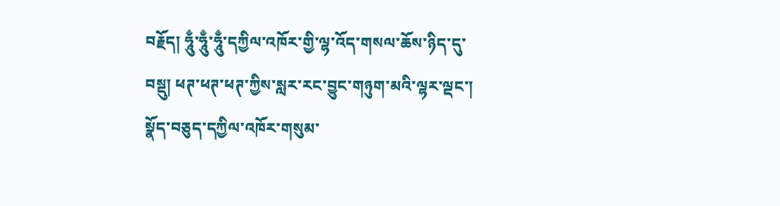བརྗོད། ཧཱུྃ་ཧཱུྃ་ཧཱུྃ་དཀྱིལ་འཁོར་གྱི་ལྷ་འོད་གསལ་ཆོས་ཉིད་དུ་བསྡུ། ཕཊ་ཕཊ་ཕཊ་ཀྱིས་སླར་རང་བྱུང་གཉུག་མའི་ལྷར་ལྡང་། སྣོད་བཅུད་དཀྱིལ་འཁོར་གསུམ་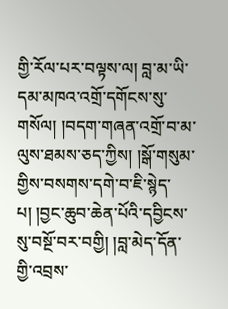གྱི་རོལ་པར་བལྟས་ལ། བླ་མ་ཡི་དམ་མཁའ་འགྲོ་དགོངས་སུ་གསོལ། །བདག་གཞན་འགྲོ་བ་མ་ལུས་ཐམས་ཅད་ཀྱིས། །སྒོ་གསུམ་གྱིས་བསགས་དགེ་བ་ཇི་སྙེད་པ། །བྱང་ཆུབ་ཆེན་པོའི་དབྱིངས་སུ་བསྔོ་བར་བགྱི། །བླ་མེད་དོན་གྱི་འབྲས་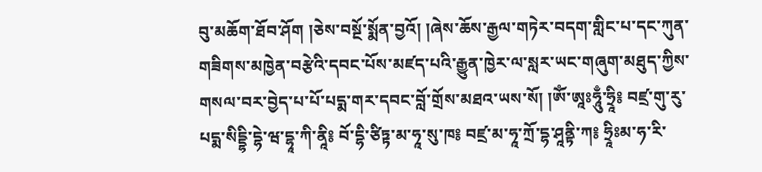བུ་མཆོག་ཐོབ་ཤོག །ཅེས་བསྔོ་སྨོན་བྱའོ། །ཞེས་ཆོས་རྒྱལ་གཏེར་བདག་གླིང་པ་དང་ཀུན་གཟིགས་མཁྱེན་བརྩེའི་དབང་པོས་མཛད་པའི་རྒྱུན་ཁྱེར་ལ་སླར་ཡང་གཞུག་མཐུད་ཀྱིས་གསལ་བར་བྱེད་པ་པོ་པདྨ་གར་དབང་བློ་གྲོས་མཐའ་ཡས་སོ། །ཨོཾ་ཨཱཿཧཱུྃ་ཧྲཱི༔ བཛྲ་གུ་རུ་པདྨ་སིདྡྷི་དྷེ་ཝ་དྷཱ་ཀི་ནཱི༔ བོ་དྷི་ཙིཏྟ་མ་ཧཱ་སུ་ཁ༔ བཛྲ་མ་ཧཱ་ཀྲོ་དྷ་ཤཱནྟི་ཀ༔ ཧྲཱིཿམ་ཧ་རི་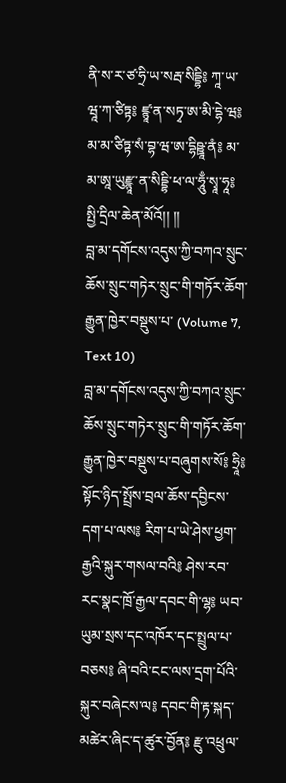ནི་ས་ར་ཙ་ཧྲི་ཡ་སརྦ་སིདྡྷི༔ ཀཱ་ཡ་ཝཱ་ཀ་ཙིཏྟ༔ ཛྙཱ་ན་སཏྭ་ཨ་མི་དྷེ་ཝ༔ མ་མ་ཙིཏྟ་སཾ་བྷ་ཝ་ཨ་དྷིཥྛཱ་ནཾ༔ མ་མ་ཨཱ་ཡུརྫྙཱ་ན་སིདྡྷི་ཕ་ལ་ཧཱུྃ་སྭཱ་ཧཱ༔ སྤྱི་དྲིལ་ཆེན་མོའོ།། །།
བླ་མ་དགོངས་འདུས་ཀྱི་བཀའ་སྲུང་ཆོས་སྲུང་གཏེར་སྲུང་གི་གཏོར་ཆོག་རྒྱུན་ཁྱེར་བསྡུས་པ་ (Volume 7, Text 10)
བླ་མ་དགོངས་འདུས་ཀྱི་བཀའ་སྲུང་ཆོས་སྲུང་གཏེར་སྲུང་གི་གཏོར་ཆོག་རྒྱུན་ཁྱེར་བསྡུས་པ་བཞུགས་སོ༔ ཧྲཱི༔ སྟོང་ཉིད་སྤྲོས་བྲལ་ཆོས་དབྱིངས་དག་པ་ལས༔ རིག་པ་ཡེ་ཤེས་ཕྱག་རྒྱའི་སྐུར་གསལ་བའི༔ ཤེས་རབ་རང་སྣང་ཁྲོ་རྒྱལ་དབང་གི་ལྷ༔ ཡབ་ཡུམ་སྲས་དང་འཁོར་དང་སྤྲུལ་པ་བཅས༔ ཞི་བའི་ངང་ལས་དྲག་པོའི་སྐུར་བཞེངས་ལ༔ དབང་གི་རྟ་སྐད་མཚེར་ཞིང་ད་ཚུར་བྱོན༔ རྫུ་འཕྲུལ་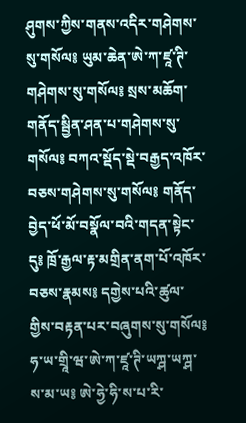ཤུགས་ཀྱིས་གནས་འདིར་གཤེགས་སུ་གསོལ༔ ཡུམ་ཆེན་ཨེ་ཀ་ཛཱ་ཊི་གཤེགས་སུ་གསོལ༔ སྲས་མཆོག་གནོད་སྦྱིན་ཤན་པ་གཤེགས་སུ་གསོལ༔ བཀའ་སྡོད་སྡེ་བརྒྱད་འཁོར་བཅས་གཤེགས་སུ་གསོལ༔ གནོད་བྱེད་ཕོ་མོ་བསྣོལ་བའི་གདན་སྟེང་དུ༔ ཁྲོ་རྒྱལ་རྟ་མགྲིན་ནག་པོ་འཁོར་བཅས་རྣམས༔ དགྱེས་པའི་ཚུལ་གྱིས་བརྟན་པར་བཞུགས་སུ་གསོལ༔ ཧ་ཡ་གྲཱི་ཝ་ཨེ་ཀ་ཛཱ་ཊི་ཡཀྴ་ཡཀྴ་ས་མ་ཡ༔ ཨེ་ཧྱེ་ཧི་ས་པ་རི་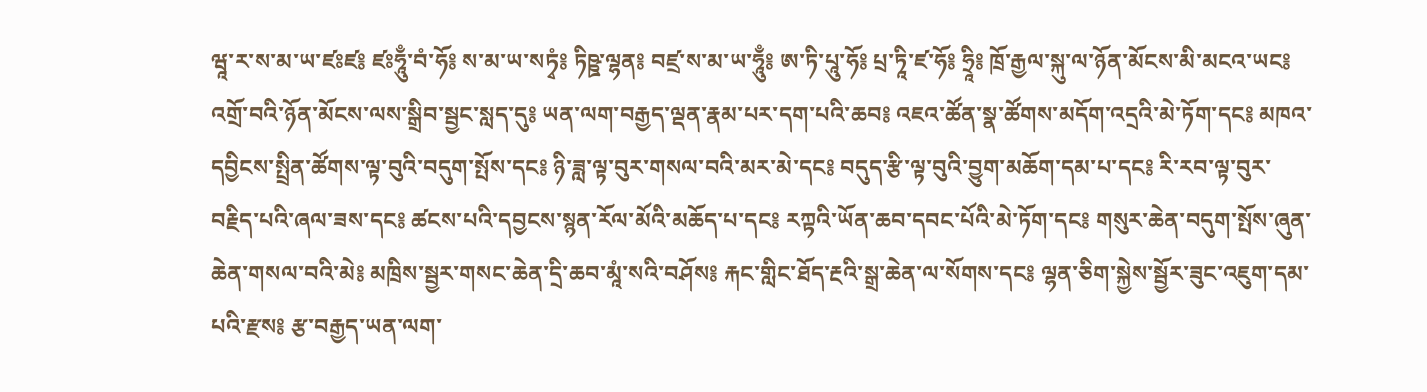ཝཱ་ར་ས་མ་ཡ་ཛཿཛ༔ ཛཿཧཱུྃ་བཾ་ཧོ༔ ས་མ་ཡ་སཏྭཾ༔ ཏིཥྛ་ལྷན༔ བཛྲ་ས་མ་ཡ་ཧཱུྃ༔ ཨ་ཏི་པཱུ་ཧོ༔ པྲ་ཏཱི་ཛ་ཧོ༔ ཧྲཱི༔ ཁྲོ་རྒྱལ་སྐུ་ལ་ཉོན་མོངས་མི་མངའ་ཡང༔ འགྲོ་བའི་ཉོན་མོངས་ལས་སྒྲིབ་སྦྱང་སླད་དུ༔ ཡན་ལག་བརྒྱད་ལྡན་རྣམ་པར་དག་པའི་ཆབ༔ འཇའ་ཚོན་སྣ་ཚོགས་མདོག་འདྲའི་མེ་ཏོག་དང༔ མཁའ་དབྱིངས་སྤྲིན་ཚོགས་ལྟ་བུའི་བདུག་སྤོས་དང༔ ཉི་ཟླ་ལྟ་བུར་གསལ་བའི་མར་མེ་དང༔ བདུད་རྩི་ལྟ་བུའི་བྱུག་མཆོག་དམ་པ་དང༔ རི་རབ་ལྟ་བུར་བརྗིད་པའི་ཞལ་ཟས་དང༔ ཚངས་པའི་དབྱངས་སྙན་རོལ་མོའི་མཆོད་པ་དང༔ རཀྟའི་ཡོན་ཆབ་དབང་པོའི་མེ་ཏོག་དང༔ གསུར་ཆེན་བདུག་སྤོས་ཞུན་ཆེན་གསལ་བའི་མེ༔ མཁྲིས་སྦྱར་གསང་ཆེན་དྲི་ཆབ་མཱཾ་སའི་བཤོས༔ རྐང་གླིང་ཐོད་རྔའི་སྒྲ་ཆེན་ལ་སོགས་དང༔ ལྷན་ཅིག་སྐྱེས་སྦྱོར་ཟུང་འཇུག་དམ་པའི་རྫས༔ རྩ་བརྒྱད་ཡན་ལག་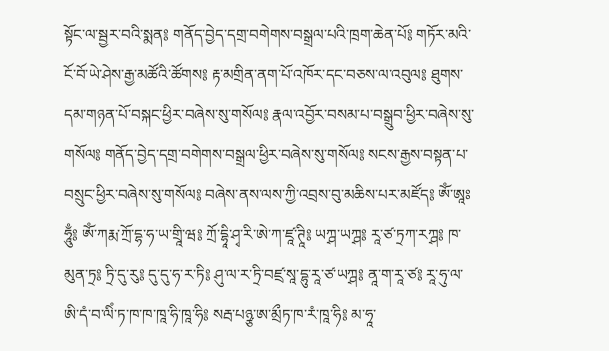སྟོང་ལ་སྦྱར་བའི་སྨན༔ གནོད་བྱེད་དགྲ་བགེགས་བསྒྲལ་པའི་ཁྲག་ཆེན་པོ༔ གཏོར་མའི་ངོ་བོ་ཡེ་ཤེས་རྒྱ་མཚོའི་ཚོགས༔ རྟ་མགྲིན་ནག་པོ་འཁོར་དང་བཅས་ལ་འབུལ༔ ཐུགས་དམ་གཉན་པོ་བསྐང་ཕྱིར་བཞེས་སུ་གསོལ༔ རྣལ་འབྱོར་བསམ་པ་བསྒྲུབ་ཕྱིར་བཞེས་སུ་གསོལ༔ གནོད་བྱེད་དགྲ་བགེགས་བསྒྲལ་ཕྱིར་བཞེས་སུ་གསོལ༔ སངས་རྒྱས་བསྟན་པ་བསྲུང་ཕྱིར་བཞེས་སུ་གསོལ༔ བཞེས་ནས་ལས་ཀྱི་འབྲས་བུ་མཆིས་པར་མཛོད༔ ཨོཾ་ཨཱཿཧཱུྃ༔ ཨོཾ་ཀརྨ་ཀྲོ་དྷ་ཧ་ཡ་གྲཱི་ཝ༔ ཀྲོ་དྷཱི་ཤྭ་རི་ཨེ་ཀ་ཛཱ་ཊཱི༔ ཡཀྴ་ཡཀྴ༔ རཱ་ཙ་ཏྲཀ་རཀྴ༔ ཁ་མུན་ཏྲ༔ ཏྲི་དུ་རུ༔ དུ་དུ་ཧ་ར་ཏི༔ ཤུ་ལ་ར་ཏྲི་བཛྲ་སཱ་དྷུ་རཱ་ཙ་ཡཀྴ༔ ནཱ་ག་རཱ་ཙ༔ རཱ་ཧུ་ལ་ཨི་དཾ་བ་ལིཾ་ཏ་ཁ་ཁ་ཁཱ་ཧི་ཁཱ་ཧི༔ སརྦ་པཉྩ་ཨ་མྲྀཏ་ཁ་རཾ་ཁཱ་ཧི༔ མ་ཧཱ་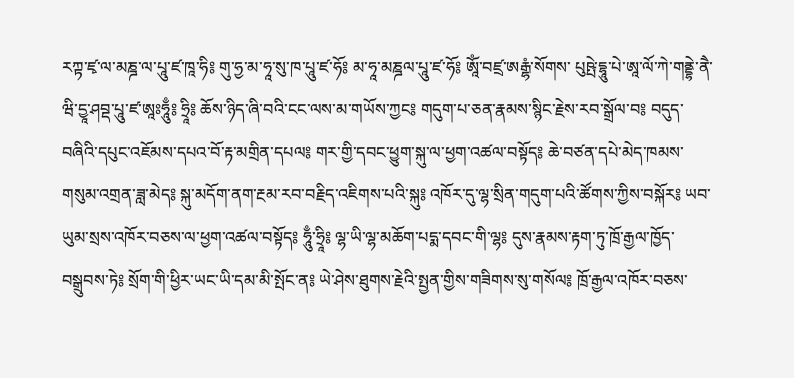རཀྟ་ཛྭ་ལ་མཎྜ་ལ་པཱུ་ཛ་ཁཱ་ཧི༔ གུ་ཧྱ་མ་ཧཱ་སུ་ཁ་པཱུ་ཛ་ཧོ༔ མ་ཧཱ་མཎྜལ་པཱུ་ཛ་ཧོ༔ ཨཱོཾ་བཛྲ་ཨརྒྷཾ་སོགས་ པུཥྤེ་དྷཱུ་པེ་ཨཱ་ལོ་ཀེ་གནྡྷེ་ནཻ་ཝི་དྱཱ་ཤབྡ་པཱུ་ཛ་ཨཱཿཧཱུྃ༔ ཧྲཱི༔ ཆོས་ཉིད་ཞི་བའི་ངང་ལས་མ་གཡོས་ཀྱང༔ གདུག་པ་ཅན་རྣམས་སྙིང་རྗེས་རབ་སྒྲོལ་བ༔ བདུད་བཞིའི་དཔུང་འཇོམས་དཔའ་བོ་རྟ་མགྲིན་དཔལ༔ གར་གྱི་དབང་ཕྱུག་སྐུ་ལ་ཕྱག་འཚལ་བསྟོད༔ ཆེ་བཙན་དཔེ་མེད་ཁམས་གསུམ་འགྲན་ཟླ་མེད༔ སྐུ་མདོག་ནག་རྔམ་རབ་བརྗིད་འཇིགས་པའི་སྐུ༔ འཁོར་དུ་ལྷ་སྲིན་གདུག་པའི་ཚོགས་ཀྱིས་བསྐོར༔ ཡབ་ཡུམ་སྲས་འཁོར་བཅས་ལ་ཕྱག་འཚལ་བསྟོད༔ ཧཱུྃ་ཧྲཱི༔ ལྷ་ཡི་ལྷ་མཆོག་པདྨ་དབང་གི་ལྷ༔ དུས་རྣམས་རྟག་ཏུ་ཁྲོ་རྒྱལ་ཁྱོད་བསྒྲུབས་ཏེ༔ སྲོག་གི་ཕྱིར་ཡང་ཡི་དམ་མི་སྤོང་ན༔ ཡེ་ཤེས་ཐུགས་རྗེའི་སྤྱན་གྱིས་གཟིགས་སུ་གསོལ༔ ཁྲོ་རྒྱལ་འཁོར་བཅས་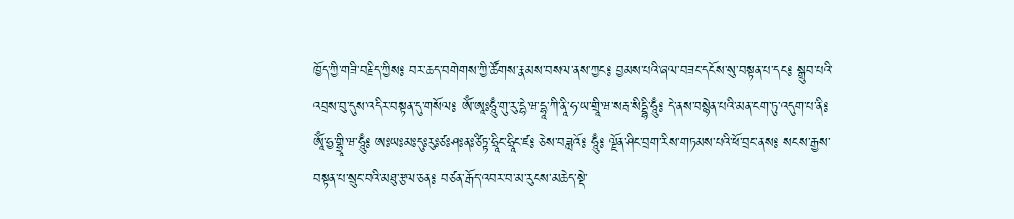ཁྱོད་ཀྱི་གཟི་བརྗིད་ཀྱིས༔ བར་ཆད་བགེགས་ཀྱི་ཚོགས་རྣམས་བསལ་ནས་ཀྱང༔ བྱམས་པའི་ཞལ་བཟང་དངོས་སུ་བསྟན་པ་དང༔ སྒྲུབ་པའི་འབྲས་བུ་དུས་འདིར་བསྟན་དུ་གསོལ༔ ཨོཾ་ཨཱཿཧཱུྃ་གུ་རུ་དྷེ་ཝ་དྷཱ་ཀི་ནཱི་ཧ་ཡ་གྲཱི་ཝ་སརྦ་སིདྡྷི་ཧཱུྃ༔ དེ་ནས་བསྙེན་པའི་མན་ངག་ཏུ་འདུག་པ་ནི༔ ཨཱོཾ་ཧྱ་གྷྲཱི་ཝ་ཧཱུྃ༔ ཨཿཡཿམཿདུཿརུཿཙཿཤཿནཿཙིཏྟ་ཧྲཱིང་ཧྲཱིང་ཛ༔ ཅེས་བཟླའོ༔ ཧཱུྃ༔ ལྗོན་ཤིང་བྲག་རིས་གཏམས་པའི་ཕོ་བྲང་ནས༔ སངས་རྒྱས་བསྟན་པ་སྲུང་བའི་མཐུ་རྩལ་ཅན༔ བཙན་རྒོད་འབར་བ་མ་རུངས་མཆེད་སྡེ་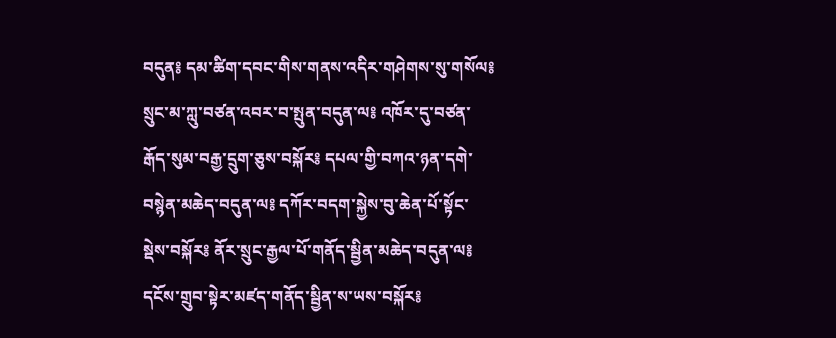བདུན༔ དམ་ཚིག་དབང་གིས་གནས་འདིར་གཤེགས་སུ་གསོལ༔ སྲུང་མ་ཀླུ་བཙན་འབར་བ་སྤུན་བདུན་ལ༔ འཁོར་དུ་བཙན་རྒོད་སུམ་བརྒྱ་དྲུག་ཅུས་བསྐོར༔ དཔལ་གྱི་བཀའ་ཉན་དགེ་བསྙེན་མཆེད་བདུན་ལ༔ དཀོར་བདག་སྐྱེས་བུ་ཆེན་པོ་སྟོང་སྡེས་བསྐོར༔ ནོར་སྲུང་རྒྱལ་པོ་གནོད་སྦྱིན་མཆེད་བདུན་ལ༔ དངོས་གྲུབ་སྟེར་མཛད་གནོད་སྦྱིན་ས་ཡས་བསྐོར༔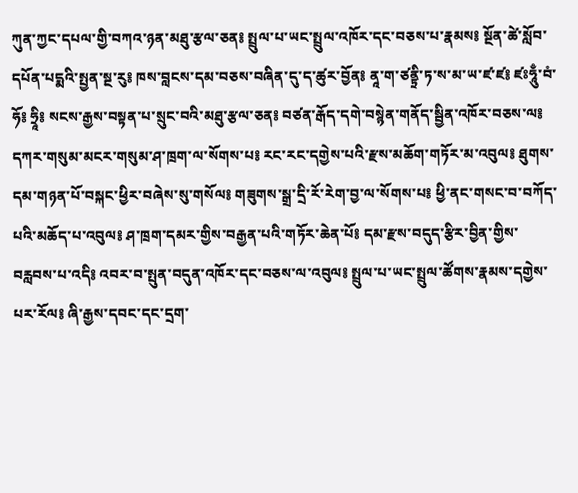ཀུན་ཀྱང་དཔལ་གྱི་བཀའ་ཉན་མཐུ་རྩལ་ཅན༔ སྤྲུལ་པ་ཡང་སྤྲུལ་འཁོར་དང་བཅས་པ་རྣམས༔ སྔོན་ཚེ་སློབ་དཔོན་པདྨའི་སྤྱན་སྔ་རུ༔ ཁས་བླངས་དམ་བཅས་བཞིན་དུ་ད་ཚུར་བྱོན༔ ནཱ་ག་ཙནྟྲི་ཏ་ས་མ་ཡ་ཛ་ཛ༔ ཛཿཧཱུྃ་བཾ་ཧོ༔ ཧྲཱི༔ སངས་རྒྱས་བསྟན་པ་སྲུང་བའི་མཐུ་རྩལ་ཅན༔ བཙན་རྒོད་དགེ་བསྙེན་གནོད་སྦྱིན་འཁོར་བཅས་ལ༔ དཀར་གསུམ་མངར་གསུམ་ཤ་ཁྲག་ལ་སོགས་པ༔ རང་རང་དགྱེས་པའི་རྫས་མཆོག་གཏོར་མ་འབུལ༔ ཐུགས་དམ་གཉན་པོ་བསྐང་ཕྱིར་བཞེས་སུ་གསོལ༔ གཟུགས་སྒྲ་དྲི་རོ་རེག་བྱ་ལ་སོགས་པ༔ ཕྱི་ནང་གསང་བ་བཀོད་པའི་མཆོད་པ་འབུལ༔ ཤ་ཁྲག་དམར་གྱིས་བརྒྱན་པའི་གཏོར་ཆེན་པོ༔ དམ་རྫས་བདུད་རྩིར་བྱིན་གྱིས་བརླབས་པ་འདི༔ འབར་བ་སྤུན་བདུན་འཁོར་དང་བཅས་ལ་འབུལ༔ སྤྲུལ་པ་ཡང་སྤྲུལ་ཚོགས་རྣམས་དགྱེས་པར་རོལ༔ ཞི་རྒྱས་དབང་དང་དྲག་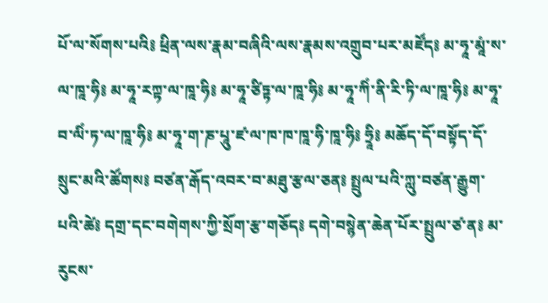པོ་ལ་སོགས་པའི༔ ཕྲིན་ལས་རྣམ་བཞིའི་ལས་རྣམས་འགྲུབ་པར་མཛོད༔ མ་ཧཱ་མཱཾ་ས་ལ་ཁཱ་ཧི༔ མ་ཧཱ་རཀྟ་ལ་ཁཱ་ཧི༔ མ་ཧཱ་ཙིཏྟ་ལ་ཁཱ་ཧི༔ མ་ཧཱ་ཀིཾ་ནི་རི་ཏི་ལ་ཁཱ་ཧི༔ མ་ཧཱ་བ་ལིཾ་ཏ་ལ་ཁཱ་ཧི༔ མ་ཧཱ་ག་ཎ་པཱུ་ཛ་ལ་ཁ་ཁ་ཁཱ་ཧི་ཁཱ་ཧི༔ ཧྲཱི༔ མཆོད་དོ་བསྟོད་དོ་སྲུང་མའི་ཚོགས༔ བཙན་རྒོད་འབར་བ་མཐུ་རྩལ་ཅན༔ སྤྲུལ་པའི་ཀླུ་བཙན་རྒྱུག་པའི་ཚེ༔ དགྲ་དང་བགེགས་ཀྱི་སྲོག་རྩ་གཅོད༔ དགེ་བསྙེན་ཆེན་པོར་སྤྲུལ་ཙ་ན༔ མ་རུངས་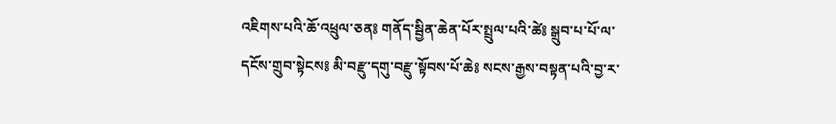འཇིགས་པའི་ཆོ་འཕྲུལ་ཅན༔ གནོད་སྦྱིན་ཆེན་པོར་སྤྲུལ་པའི་ཚེ༔ སྒྲུབ་པ་པོ་ལ་དངོས་གྲུབ་སྟེངས༔ མི་བརྫུ་དགུ་བརྫུ་སྟོབས་པོ་ཆེ༔ སངས་རྒྱས་བསྟན་པའི་བྱ་ར་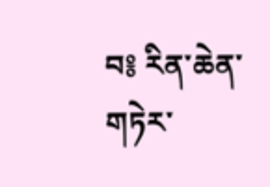བ༔ རིན་ཆེན་གཏེར་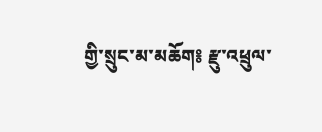གྱི་སྲུང་མ་མཆོག༔ རྫུ་འཕྲུལ་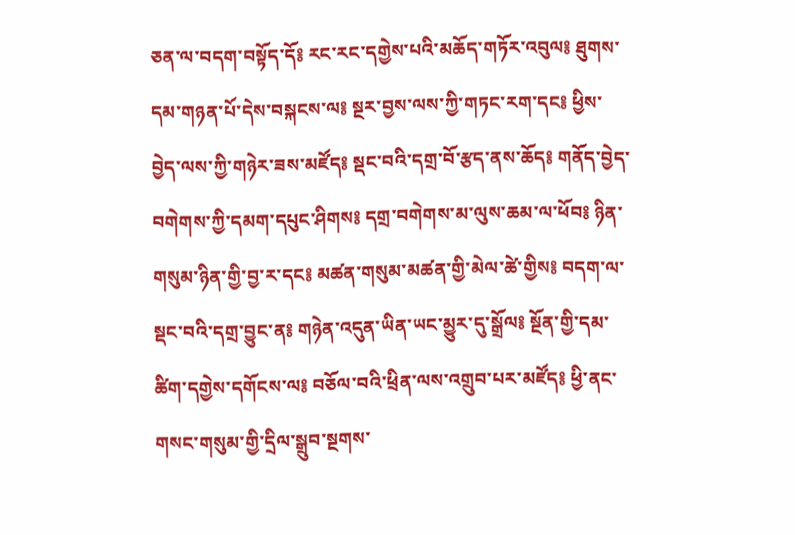ཅན་ལ་བདག་བསྟོད་དོ༔ རང་རང་དགྱེས་པའི་མཆོད་གཏོར་འབུལ༔ ཐུགས་དམ་གཉན་པོ་དེས་བསྐངས་ལ༔ སྔར་བྱས་ལས་ཀྱི་གཏང་རག་དང༔ ཕྱིས་བྱེད་ལས་ཀྱི་གཉེར་ཟས་མཛོད༔ སྡང་བའི་དགྲ་བོ་རྩད་ནས་ཆོད༔ གནོད་བྱེད་བགེགས་ཀྱི་དམག་དཔུང་ཤིགས༔ དགྲ་བགེགས་མ་ལུས་ཆམ་ལ་ཕོབ༔ ཉིན་གསུམ་ཉིན་གྱི་བྱ་ར་དང༔ མཚན་གསུམ་མཚན་གྱི་མེལ་ཚེ་གྱིས༔ བདག་ལ་སྡང་བའི་དགྲ་བྱུང་ན༔ གཉེན་འདུན་ཡིན་ཡང་མྱུར་དུ་སྒྲོལ༔ སྔོན་གྱི་དམ་ཚིག་དགྱེས་དགོངས་ལ༔ བཅོལ་བའི་ཕྲིན་ལས་འགྲུབ་པར་མཛོད༔ ཕྱི་ནང་གསང་གསུམ་གྱི་དྲིལ་སྒྲུབ་སྔགས་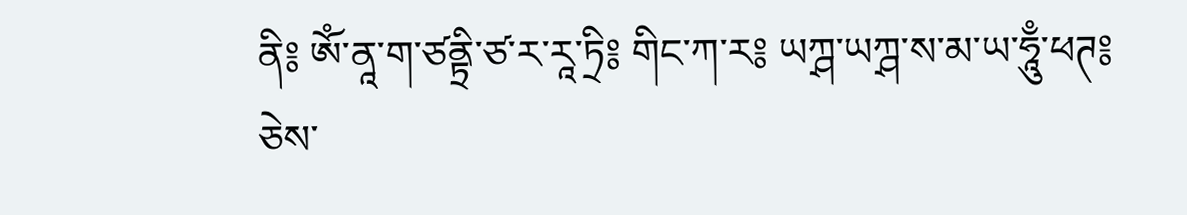ནི༔ ཨོཾ་ནཱ་ག་ཙནྟྲི་ཙ་ར་རཱ་ཏྲི༔ གིང་ཀ་ར༔ ཡཀྴ་ཡཀྴ་ས་མ་ཡ་ཧཱུྃ་ཕཊ༔ ཅེས་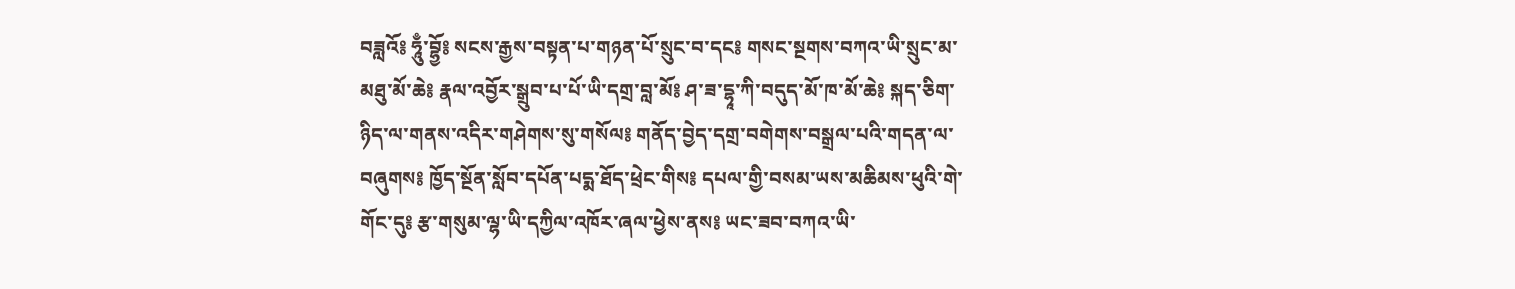བཟླའོ༔ ཧཱུྃ་བྷྱོ༔ སངས་རྒྱས་བསྟན་པ་གཉན་པོ་སྲུང་བ་དང༔ གསང་སྔགས་བཀའ་ཡི་སྲུང་མ་མཐུ་མོ་ཆེ༔ རྣལ་འབྱོར་སྒྲུབ་པ་པོ་ཡི་དགྲ་བླ་མོ༔ ཤ་ཟ་དྷཱ་ཀི་བདུད་མོ་ཁ་མོ་ཆེ༔ སྐད་ཅིག་ཉིད་ལ་གནས་འདིར་གཤེགས་སུ་གསོལ༔ གནོད་བྱེད་དགྲ་བགེགས་བསྒྲལ་པའི་གདན་ལ་བཞུགས༔ ཁྱོད་སྔོན་སློབ་དཔོན་པདྨ་ཐོད་ཕྲེང་གིས༔ དཔལ་གྱི་བསམ་ཡས་མཆིམས་ཕུའི་གེ་གོང་དུ༔ རྩ་གསུམ་ལྷ་ཡི་དཀྱིལ་འཁོར་ཞལ་ཕྱེས་ནས༔ ཡང་ཟབ་བཀའ་ཡི་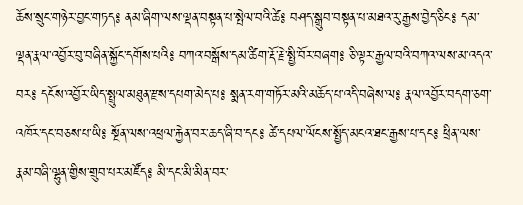ཆོས་སྲུང་གཉེར་བྱང་གཏད༔ ནམ་ཞིག་ལས་ལྡན་བསྟན་པ་སྤེལ་བའི་ཚེ༔ བཤད་སྒྲུབ་བསྟན་པ་མཐའ་རུ་རྒྱས་བྱེད་ཅིང༔ དམ་ལྡན་རྣལ་འབྱོར་བུ་བཞིན་སྐྱོང་དགོས་པའི༔ བཀའ་བསྒོས་དམ་ཚིག་རྡོ་རྗེ་སྤྱི་བོར་བཞག༔ ཅི་ལྟར་རྒྱལ་བའི་བཀའ་ལས་མ་འདའ་བར༔ དངོས་འབྱོར་ཡིད་སྤྲུལ་མཐུན་རྫས་དཔག་མེད་པ༔ སྨན་རག་གཏོར་མའི་མཆོད་པ་འདི་བཞེས་ལ༔ རྣལ་འབྱོར་བདག་ཅག་འཁོར་དང་བཅས་པ་ཡི༔ སྔོན་ལས་འཕྲལ་རྐྱེན་བར་ཆད་ཞི་བ་དང༔ ཚེ་དཔལ་ལོངས་སྤྱོད་མངའ་ཐང་རྒྱས་པ་དང༔ ཕྲིན་ལས་རྣམ་བཞི་ལྷུན་གྱིས་གྲུབ་པར་མཛོད༔ མི་དང་མི་མིན་བར་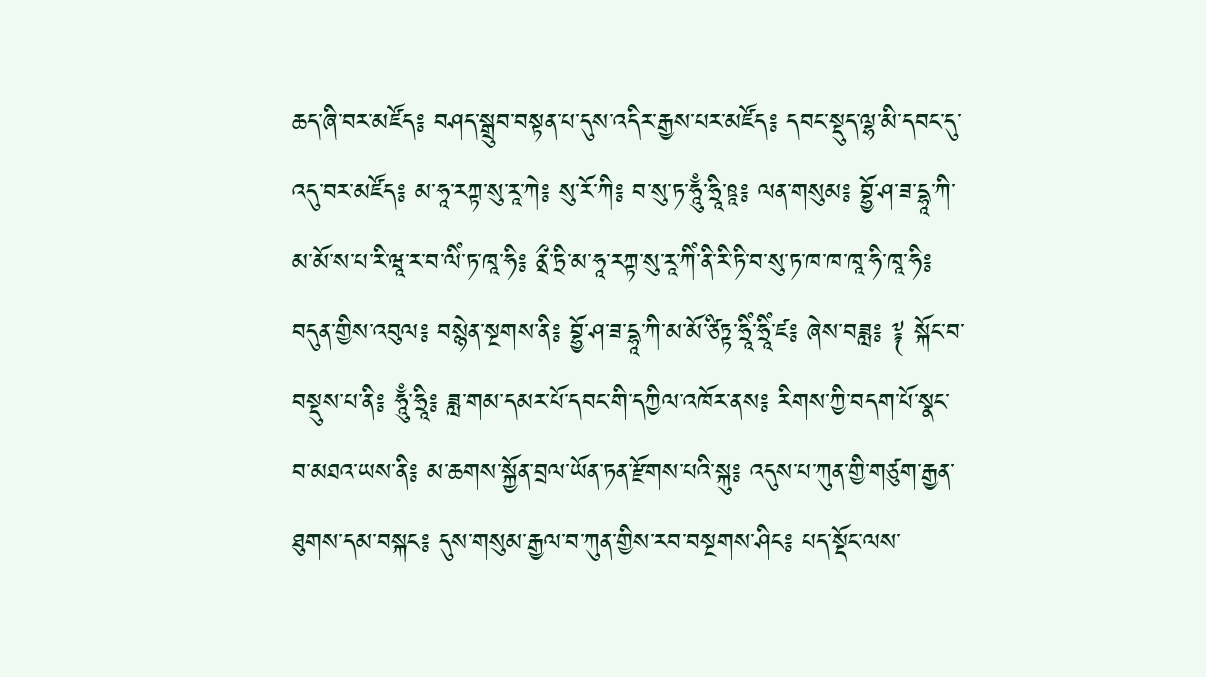ཆད་ཞི་བར་མཛོད༔ བཤད་སྒྲུབ་བསྟན་པ་དུས་འདིར་རྒྱས་པར་མཛོད༔ དབང་སྡུད་ལྷ་མི་དབང་དུ་འདུ་བར་མཛོད༔ མ་ཧཱ་རཀྟ་སུ་རཱ་ཀེ༔ སུ་རོ་ཀི༔ བ་སུ་ཏ་ཧཱུྃ་ཧྲཱི་ཋཱ༔ ལན་གསུམ༔ བྷྱོ་ཤ་ཟ་དྷཱ་ཀི་མ་མོ་ས་པ་རི་ཝཱ་ར་བ་ལིཾ་ཏ་ཁཱ་ཧི༔ ནྲྀ་ཏྲི་མ་ཧཱ་རཀྟ་སུ་རཱ་ཀིཾ་ནི་རི་ཏི་བ་སུ་ཏ་ཁ་ཁ་ཁཱ་ཧི་ཁཱ་ཧི༔ བདུན་གྱིས་འབུལ༔ བསྙེན་སྔགས་ནི༔ བྷྱོ་ཤ་ཟ་དྷཱ་ཀི་མ་མོ་ཙིཏྟ་ཧྲཱིཾ་ཧྲཱིཾ་ཛ༔ ཞེས་བཟླ༔ ༈ སྐོང་བ་བསྡུས་པ་ནི༔ ཧཱུྃ་ཧྲཱི༔ ཟླ་གམ་དམར་པོ་དབང་གི་དཀྱིལ་འཁོར་ནས༔ རིགས་ཀྱི་བདག་པོ་སྣང་བ་མཐའ་ཡས་ནི༔ མ་ཆགས་སྐྱོན་བྲལ་ཡོན་ཏན་རྫོགས་པའི་སྐུ༔ འདུས་པ་ཀུན་གྱི་གཙུག་རྒྱན་ཐུགས་དམ་བསྐང༔ དུས་གསུམ་རྒྱལ་བ་ཀུན་གྱིས་རབ་བསྔགས་ཤིང༔ པད་སྡོང་ལས་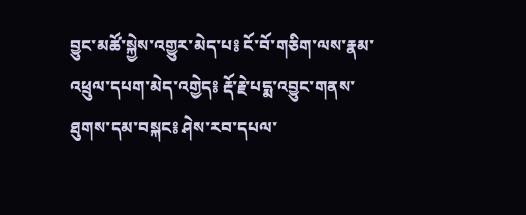བྱུང་མཚོ་སྐྱེས་འགྱུར་མེད་པ༔ ངོ་བོ་གཅིག་ལས་རྣམ་འཕྲུལ་དཔག་མེད་འགྱེད༔ རྡོ་རྗེ་པདྨ་འབྱུང་གནས་ཐུགས་དམ་བསྐང༔ ཤེས་རབ་དཔལ་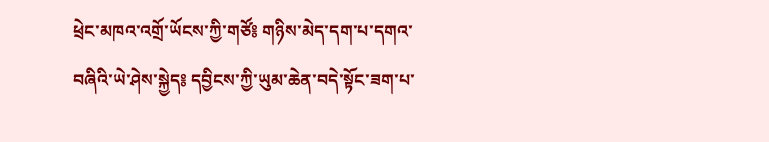ཕྲེང་མཁའ་འགྲོ་ཡོངས་ཀྱི་གཙོ༔ གཉིས་མེད་དག་པ་དགའ་བཞིའི་ཡེ་ཤེས་སྐྱེད༔ དབྱིངས་ཀྱི་ཡུམ་ཆེན་བདེ་སྟོང་ཟག་པ་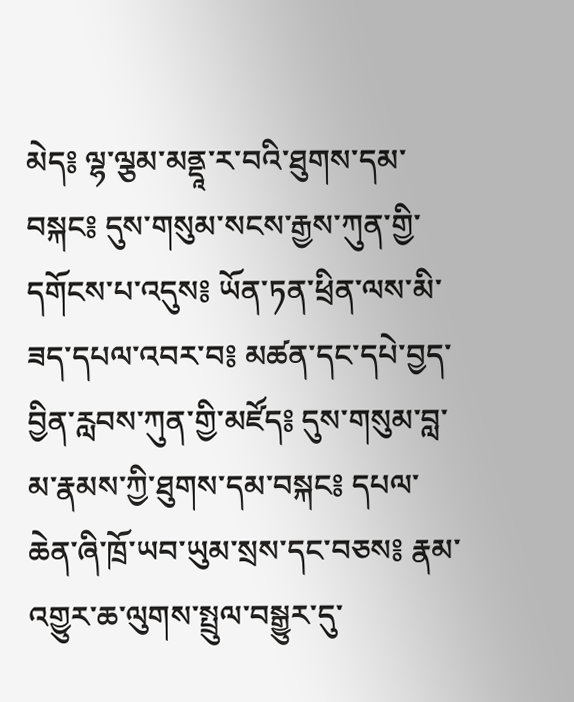མེད༔ ལྷ་ལྕམ་མནྡཱ་ར་བའི་ཐུགས་དམ་བསྐང༔ དུས་གསུམ་སངས་རྒྱས་ཀུན་གྱི་དགོངས་པ་འདུས༔ ཡོན་ཏན་ཕྲིན་ལས་མི་ཟད་དཔལ་འབར་བ༔ མཚན་དང་དཔེ་བྱད་བྱིན་རླབས་ཀུན་གྱི་མཛོད༔ དུས་གསུམ་བླ་མ་རྣམས་ཀྱི་ཐུགས་དམ་བསྐང༔ དཔལ་ཆེན་ཞི་ཁྲོ་ཡབ་ཡུམ་སྲས་དང་བཅས༔ རྣམ་འགྱུར་ཆ་ལུགས་སྤྲུལ་བསྒྱུར་དུ་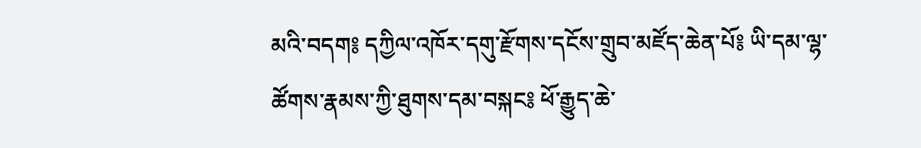མའི་བདག༔ དཀྱིལ་འཁོར་དགུ་རྫོགས་དངོས་གྲུབ་མཛོད་ཆེན་པོ༔ ཡི་དམ་ལྷ་ཚོགས་རྣམས་ཀྱི་ཐུགས་དམ་བསྐང༔ ཕོ་རྒྱུད་ཆེ་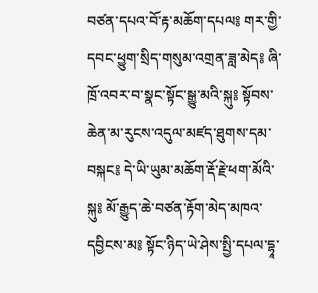བཙན་དཔའ་བོ་རྟ་མཆོག་དཔལ༔ གར་གྱི་དབང་ཕྱུག་སྲིད་གསུམ་འགྲན་ཟླ་མེད༔ ཞི་ཁྲོ་འབར་བ་སྣང་སྟོང་སྒྱུ་མའི་སྐུ༔ སྟོབས་ཆེན་མ་རུངས་འདུལ་མཛད་ཐུགས་དམ་བསྐང༔ དེ་ཡི་ཡུམ་མཆོག་རྡོ་རྗེ་ཕག་མོའི་སྐུ༔ མོ་རྒྱུད་ཆེ་བཙན་རྟོག་མེད་མཁའ་དབྱིངས་མ༔ སྟོང་ཉིད་ཡེ་ཤེས་སྤྱི་དཔལ་དྷཱ་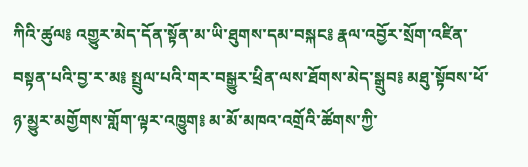ཀིའི་ཚུལ༔ འགྱུར་མེད་དོན་སྟོན་མ་ཡི་ཐུགས་དམ་བསྐང༔ རྣལ་འབྱོར་སྲོག་འཛིན་བསྟན་པའི་བྱ་ར་མ༔ སྤྲུལ་པའི་གར་བསྒྱུར་ཕྲིན་ལས་ཐོགས་མེད་སྒྲུབ༔ མཐུ་སྟོབས་ཕོ་ཉ་མྱུར་མགྱོགས་གློག་ལྟར་འཁྱུག༔ མ་མོ་མཁའ་འགྲོའི་ཚོགས་ཀྱི་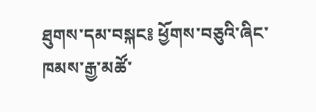ཐུགས་དམ་བསྐང༔ ཕྱོགས་བཅུའི་ཞིང་ཁམས་རྒྱ་མཚོ་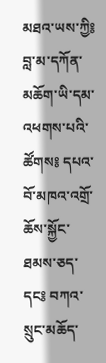མཐའ་ཡས་ཀྱི༔ བླ་མ་དཀོན་མཆོག་ཡི་དམ་འཕགས་པའི་ཚོགས༔ དཔའ་བོ་མཁའ་འགྲོ་ཆོས་སྐྱོང་ཐམས་ཅད་དང༔ བཀའ་སྲུང་མཆོད་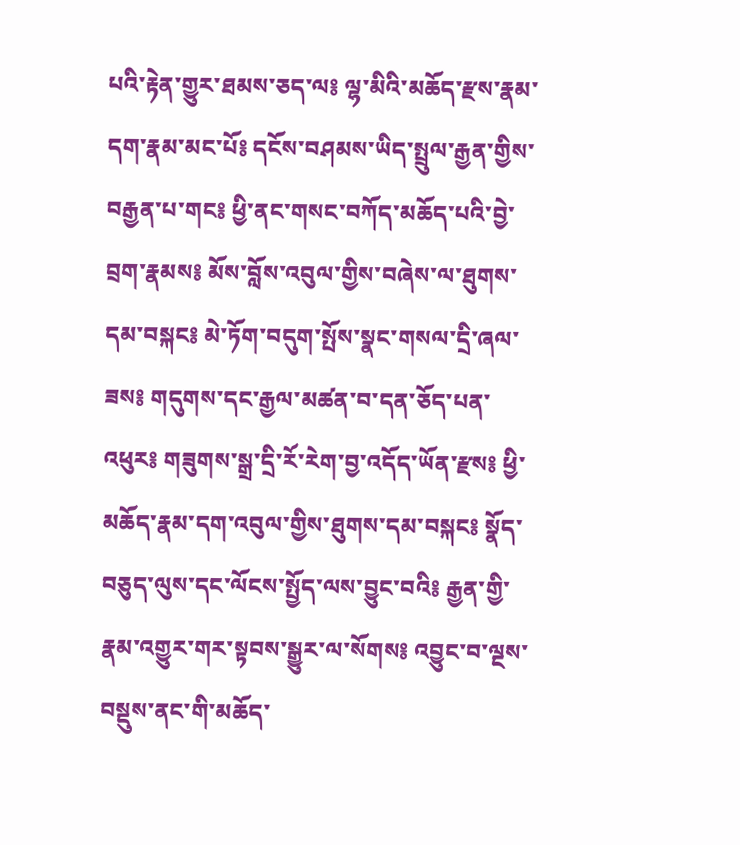པའི་རྟེན་གྱུར་ཐམས་ཅད་ལ༔ ལྷ་མིའི་མཆོད་རྫས་རྣམ་དག་རྣམ་མང་པོ༔ དངོས་བཤམས་ཡིད་སྤྲུལ་རྒྱན་གྱིས་བརྒྱན་པ་གང༔ ཕྱི་ནང་གསང་བཀོད་མཆོད་པའི་བྱེ་བྲག་རྣམས༔ མོས་བློས་འབུལ་གྱིས་བཞེས་ལ་ཐུགས་དམ་བསྐང༔ མེ་ཏོག་བདུག་སྤོས་སྣང་གསལ་དྲི་ཞལ་ཟས༔ གདུགས་དང་རྒྱལ་མཚན་བ་དན་ཅོད་པན་འཕུར༔ གཟུགས་སྒྲ་དྲི་རོ་རེག་བྱ་འདོད་ཡོན་རྫས༔ ཕྱི་མཆོད་རྣམ་དག་འབུལ་གྱིས་ཐུགས་དམ་བསྐང༔ སྣོད་བཅུད་ལུས་དང་ལོངས་སྤྱོད་ལས་བྱུང་བའི༔ རྒྱན་གྱི་རྣམ་འགྱུར་གར་སྟབས་སྒྱུར་ལ་སོགས༔ འབྱུང་བ་ལྔས་བསྡུས་ནང་གི་མཆོད་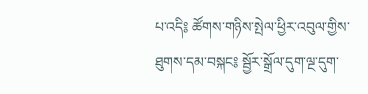པ་འདི༔ ཚོགས་གཉིས་སྤེལ་ཕྱིར་འབུལ་གྱིས་ཐུགས་དམ་བསྐང༔ སྦྱོར་སྒྲོལ་དུག་ལྔ་དུག་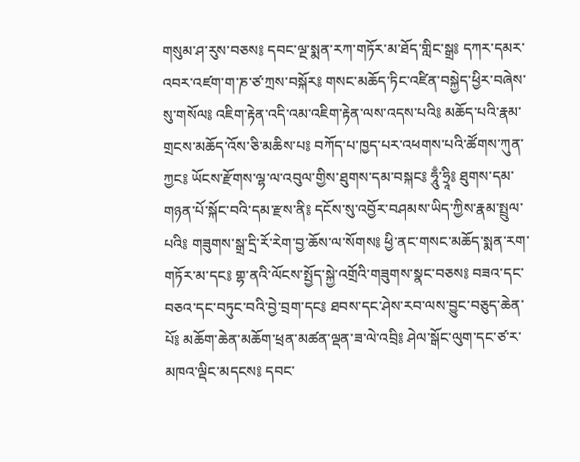གསུམ་ཤ་རུས་བཅས༔ དབང་ལྔ་སྨན་རཀ་གཏོར་མ་ཐོད་གླིང་སྒྲ༔ དཀར་དམར་འབར་འཛག་ག་ཎ་ཙ་ཀྲས་བསྐོར༔ གསང་མཆོད་ཏིང་འཛིན་བསྐྱེད་ཕྱིར་བཞེས་སུ་གསོལ༔ འཇིག་རྟེན་འདི་འམ་འཇིག་རྟེན་ལས་འདས་པའི༔ མཆོད་པའི་རྣམ་གྲངས་མཆོད་འོས་ཅི་མཆིས་པ༔ བཀོད་པ་ཁྱད་པར་འཕགས་པའི་ཚོགས་ཀུན་ཀྱང༔ ཡོངས་རྫོགས་ལྷ་ལ་འབུལ་གྱིས་ཐུགས་དམ་བསྐང༔ ཧཱུྃ་ཧྲཱི༔ ཐུགས་དམ་གཉན་པོ་སྐོང་བའི་དམ་རྫས་ནི༔ དངོས་སུ་འབྱོར་བཤམས་ཡིད་ཀྱིས་རྣམ་སྤྲུལ་པའི༔ གཟུགས་སྒྲ་དྲི་རོ་རེག་བྱ་ཆོས་ལ་སོགས༔ ཕྱི་ནང་གསང་མཆོད་སྨན་རག་གཏོར་མ་དང༔ གྷ་ནའི་ལོངས་སྤྱོད་སྐྱེ་འགྲོའི་གཟུགས་སྣང་བཅས༔ བཟའ་དང་བཅའ་དང་བཏུང་བའི་བྱེ་བྲག་དང༔ ཐབས་དང་ཤེས་རབ་ལས་བྱུང་བཅུད་ཆེན་པོ༔ མཆོག་ཆེན་མཆོག་ཕྲན་མཚན་ལྡན་ཟ་ལེ་འབྲི༔ ཤེལ་སྒོང་ལུག་དང་ཙ་ར་མཁའ་ལྡིང་མདངས༔ དབང་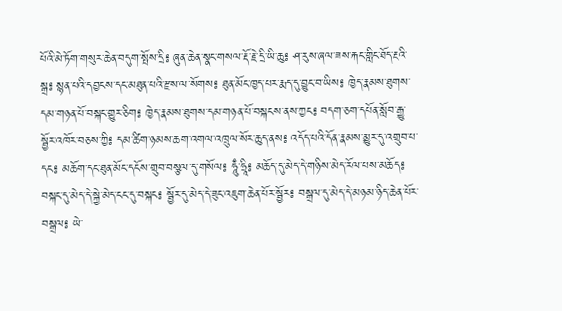པོའི་མེ་ཏོག་གསུར་ཆེན་བདུག་སྤོས་དྲི༔ ཞུན་ཆེན་སྣང་གསལ་རྡོ་རྗེ་དྲི་ཡི་ཆུ༔ ཤ་རུས་ཞལ་ཟས་རྐང་གླིང་ཐོད་རྔའི་སྒྲ༔ སྙན་པའི་དབྱངས་དང་མཐུན་པའི་རྫས་ལ་སོགས༔ ཐུན་མོང་ཁྱད་པར་རྨད་དུ་བྱུང་བ་ཡིས༔ ཁྱེད་རྣམས་ཐུགས་དམ་གཉན་པོ་བསྐང་གྱུར་ཅིག༔ ཁྱེད་རྣམས་ཐུགས་དམ་གཉན་པོ་བསྐངས་ནས་ཀྱང༔ བདག་ཅག་དཔོན་སློབ་རྒྱུ་སྦྱོར་འཁོར་བཅས་ཀྱི༔ དམ་ཚིག་ཉམས་ཆག་འགལ་འཁྲུལ་སོར་ཆུད་ནས༔ འདོད་པའི་དོན་རྣམས་མྱུར་དུ་འགྲུབ་པ་དང༔ མཆོག་དང་ཐུན་མོང་དངོས་གྲུབ་བསྩལ་དུ་གསོལ༔ ཧཱུྃ་ཧྲཱི༔ མཆོད་དུ་མེད་དེ་གཉིས་མེད་རོལ་པས་མཆོད༔ བསྐང་དུ་མེད་དེ་སྐྱེ་མེད་ངང་དུ་བསྐང༔ སྦྱོར་དུ་མེད་དེ་ཟུང་འཇུག་ཆེན་པོར་སྦྱོར༔ བསྒྲལ་དུ་མེད་དེ་མཉམ་ཉིད་ཆེན་པོར་བསྒྲལ༔ ཡེ་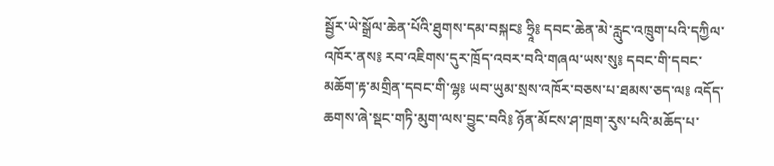སྦྱོར་ཡེ་སྒྲོལ་ཆེན་པོའི་ཐུགས་དམ་བསྐང༔ ཧྲཱི༔ དབང་ཆེན་མེ་རླུང་འཁྲུག་པའི་དཀྱིལ་འཁོར་ནས༔ རབ་འཇིགས་དུར་ཁྲོད་འབར་བའི་གཞལ་ཡས་སུ༔ དབང་གི་དབང་མཆོག་རྟ་མགྲིན་དབང་གི་ལྷ༔ ཡབ་ཡུམ་སྲས་འཁོར་བཅས་པ་ཐམས་ཅད་ལ༔ འདོད་ཆགས་ཞེ་སྡང་གཏི་མུག་ལས་བྱུང་བའི༔ ཉོན་མོངས་ཤ་ཁྲག་རུས་པའི་མཆོད་པ་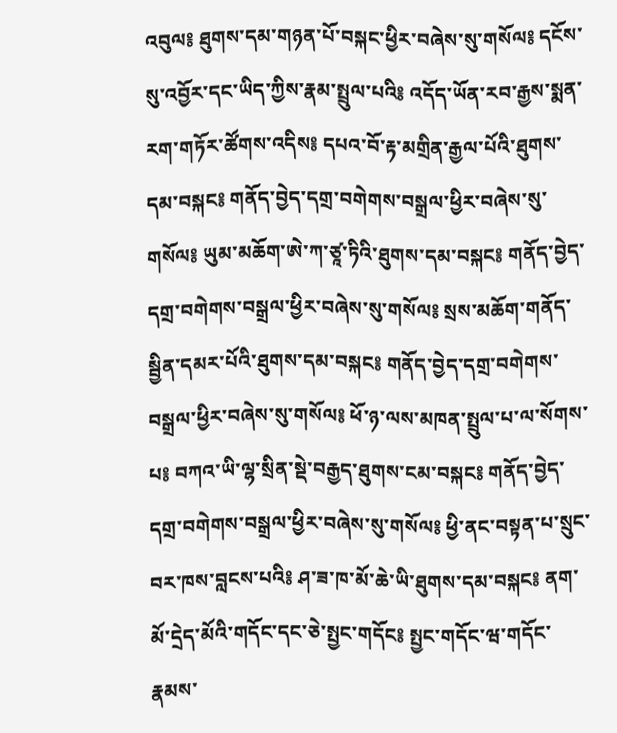འབུལ༔ ཐུགས་དམ་གཉན་པོ་བསྐང་ཕྱིར་བཞེས་སུ་གསོལ༔ དངོས་སུ་འབྱོར་དང་ཡིད་ཀྱིས་རྣམ་སྤྲུལ་པའི༔ འདོད་ཡོན་རབ་རྒྱས་སྨན་རག་གཏོར་ཚོགས་འདིས༔ དཔའ་བོ་རྟ་མགྲིན་རྒྱལ་པོའི་ཐུགས་དམ་བསྐང༔ གནོད་བྱེད་དགྲ་བགེགས་བསྒྲལ་ཕྱིར་བཞེས་སུ་གསོལ༔ ཡུམ་མཆོག་ཨེ་ཀ་ཙཱ་ཏིའི་ཐུགས་དམ་བསྐང༔ གནོད་བྱེད་དགྲ་བགེགས་བསྒྲལ་ཕྱིར་བཞེས་སུ་གསོལ༔ སྲས་མཆོག་གནོད་སྦྱིན་དམར་པོའི་ཐུགས་དམ་བསྐང༔ གནོད་བྱེད་དགྲ་བགེགས་བསྒྲལ་ཕྱིར་བཞེས་སུ་གསོལ༔ ཕོ་ཉ་ལས་མཁན་སྤྲུལ་པ་ལ་སོགས་པ༔ བཀའ་ཡི་ལྷ་སྲིན་སྡེ་བརྒྱད་ཐུགས་ངམ་བསྐང༔ གནོད་བྱེད་དགྲ་བགེགས་བསྒྲལ་ཕྱིར་བཞེས་སུ་གསོལ༔ ཕྱི་ནང་བསྟན་པ་སྲུང་བར་ཁས་བླངས་པའི༔ ཤ་ཟ་ཁ་མོ་ཆེ་ཡི་ཐུགས་དམ་བསྐང༔ ནག་མོ་དྲེད་མོའི་གདོང་དང་ཅེ་སྤྱང་གདོང༔ སྤྱང་གདོང་ཝ་གདོང་རྣམས་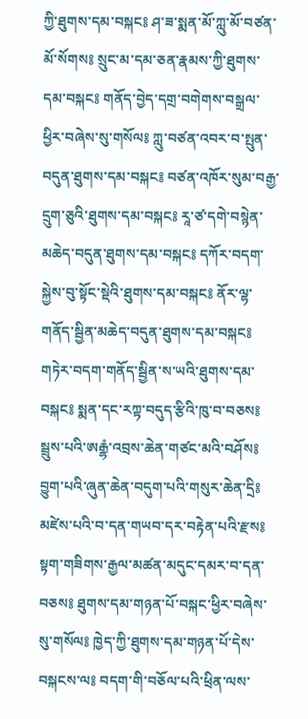ཀྱི་ཐུགས་དམ་བསྐང༔ ཤ་ཟ་སྨན་མོ་ཀླུ་མོ་བཙན་མོ་སོགས༔ སྲུང་མ་དམ་ཅན་རྣམས་ཀྱི་ཐུགས་དམ་བསྐང༔ གནོད་བྱེད་དགྲ་བགེགས་བསྒྲལ་ཕྱིར་བཞེས་སུ་གསོལ༔ ཀླུ་བཙན་འབར་བ་སྤུན་བདུན་ཐུགས་དམ་བསྐང༔ བཙན་འཁོར་སུམ་བརྒྱ་དྲུག་ཅུའི་ཐུགས་དམ་བསྐང༔ རཱ་ཙ་དགེ་བསྙེན་མཆེད་བདུན་ཐུགས་དམ་བསྐང༔ དཀོར་བདག་སྐྱེས་བུ་སྟོང་སྡེའི་ཐུགས་དམ་བསྐང༔ ནོར་ལྷ་གནོད་སྦྱིན་མཆེད་བདུན་ཐུགས་དམ་བསྐང༔ གཏེར་བདག་གནོད་སྦྱིན་ས་ཡའི་ཐུགས་དམ་བསྐང༔ སྨན་དང་རཀྟ་བདུད་རྩིའི་ཁུ་བ་བཅས༔ སྦྲུས་པའི་ཨརྒྷཾ་འབྲས་ཆེན་གཙང་མའི་བཤོས༔ བྱུག་པའི་ཞུན་ཆེན་བདུག་པའི་གསུར་ཆེན་དྲི༔ མཛེས་པའི་བ་དན་གཡབ་དར་བརྟེན་པའི་རྫས༔ སྟག་གཟིགས་རྒྱལ་མཚན་མདུང་དམར་བ་དན་བཅས༔ ཐུགས་དམ་གཉན་པོ་བསྐང་ཕྱིར་བཞེས་སུ་གསོལ༔ ཁྱེད་ཀྱི་ཐུགས་དམ་གཉན་པོ་དེས་བསྐངས་ལ༔ བདག་གི་བཅོལ་པའི་ཕྲིན་ལས་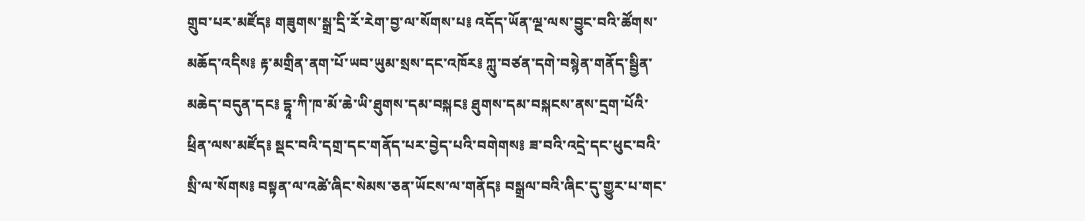གྲུབ་པར་མཛོད༔ གཟུགས་སྒྲ་དྲི་རོ་རེག་བྱ་ལ་སོགས་པ༔ འདོད་ཡོན་ལྔ་ལས་བྱུང་བའི་ཚོགས་མཆོད་འདིས༔ རྟ་མགྲིན་ནག་པོ་ཡབ་ཡུམ་སྲས་དང་འཁོར༔ ཀླུ་བཙན་དགེ་བསྙེན་གནོད་སྦྱིན་མཆེད་བདུན་དང༔ དྷཱ་ཀི་ཁ་མོ་ཆེ་ཡི་ཐུགས་དམ་བསྐང༔ ཐུགས་དམ་བསྐངས་ནས་དྲག་པོའི་ཕྲིན་ལས་མཛོད༔ སྡང་བའི་དགྲ་དང་གནོད་པར་བྱེད་པའི་བགེགས༔ ཟ་བའི་འདྲེ་དང་ཕུང་བའི་སྲི་ལ་སོགས༔ བསྟན་ལ་འཚེ་ཞིང་སེམས་ཅན་ཡོངས་ལ་གནོད༔ བསྒྲལ་བའི་ཞིང་དུ་གྱུར་པ་གང་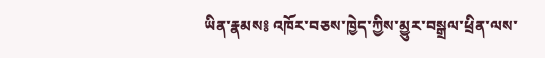ཡིན་རྣམས༔ འཁོར་བཅས་ཁྱེད་ཀྱིས་མྱུར་བསྒྲལ་ཕྲིན་ལས་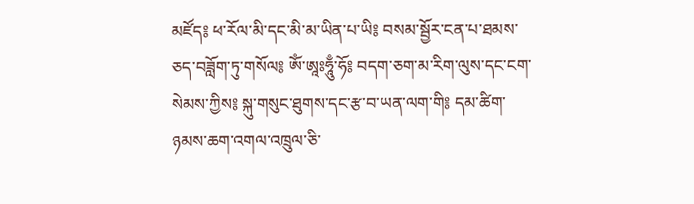མཛོད༔ ཕ་རོལ་མི་དང་མི་མ་ཡིན་པ་ཡི༔ བསམ་སྦྱོར་ངན་པ་ཐམས་ཅད་བཟློག་ཏུ་གསོལ༔ ཨོཾ་ཨཱཿཧཱུྃ་ཧོ༔ བདག་ཅག་མ་རིག་ལུས་དང་ངག་སེམས་ཀྱིས༔ སྐུ་གསུང་ཐུགས་དང་རྩ་བ་ཡན་ལག་གི༔ དམ་ཚིག་ཉམས་ཆག་འགལ་འཁྲུལ་ཅི་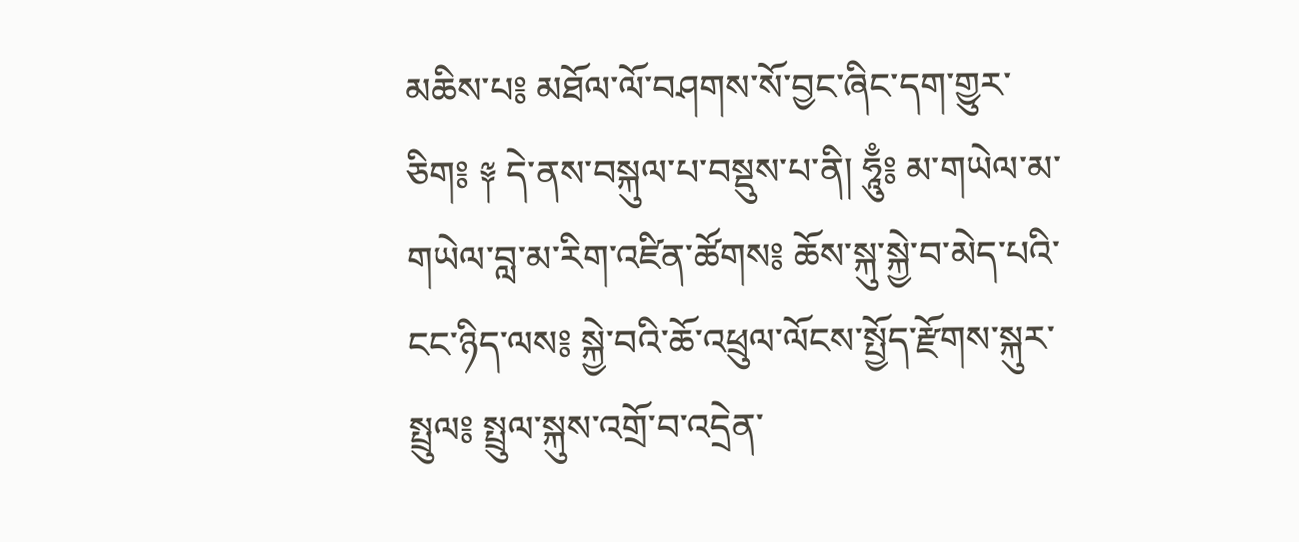མཆིས་པ༔ མཐོལ་ལོ་བཤགས་སོ་བྱང་ཞིང་དག་གྱུར་ཅིག༔ ༈ དེ་ནས་བསྐུལ་པ་བསྡུས་པ་ནི། ཧཱུྃ༔ མ་གཡེལ་མ་གཡེལ་བླ་མ་རིག་འཛིན་ཚོགས༔ ཆོས་སྐུ་སྐྱེ་བ་མེད་པའི་ངང་ཉིད་ལས༔ སྐྱེ་བའི་ཆོ་འཕྲུལ་ལོངས་སྤྱོད་རྫོགས་སྐུར་སྤྲུལ༔ སྤྲུལ་སྐུས་འགྲོ་བ་འདྲེན་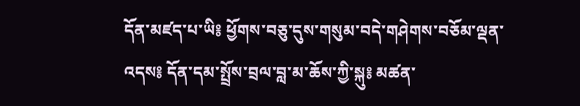དོན་མཛད་པ་ཡི༔ ཕྱོགས་བཅུ་དུས་གསུམ་བདེ་གཤེགས་བཅོམ་ལྡན་འདས༔ དོན་དམ་སྤྲོས་བྲལ་བླ་མ་ཆོས་ཀྱི་སྐུ༔ མཚན་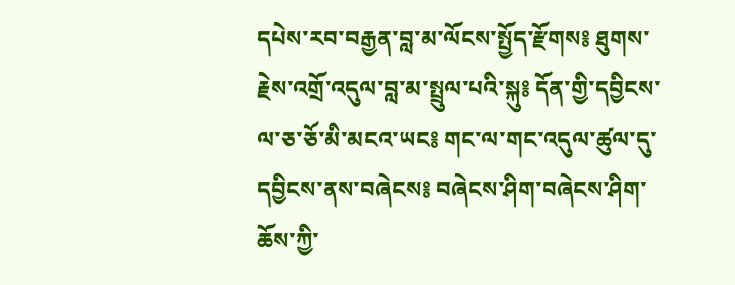དཔེས་རབ་བརྒྱན་བླ་མ་ལོངས་སྤྱོད་རྫོགས༔ ཐུགས་རྗེས་འགྲོ་འདུལ་བླ་མ་སྤྲུལ་པའི་སྐུ༔ དོན་གྱི་དབྱིངས་ལ་ཅ་ཅོ་མི་མངའ་ཡང༔ གང་ལ་གང་འདུལ་ཚུལ་དུ་དབྱིངས་ནས་བཞེངས༔ བཞེངས་ཤིག་བཞེངས་ཤིག་ཆོས་ཀྱི་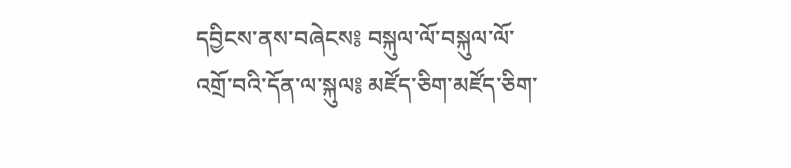དབྱིངས་ནས་བཞེངས༔ བསྐུལ་ལོ་བསྐུལ་ལོ་འགྲོ་བའི་དོན་ལ་སྐུལ༔ མཛོད་ཅིག་མཛོད་ཅིག་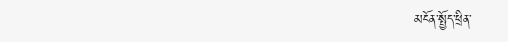མངོན་སྤྱོད་ཕྲིན་